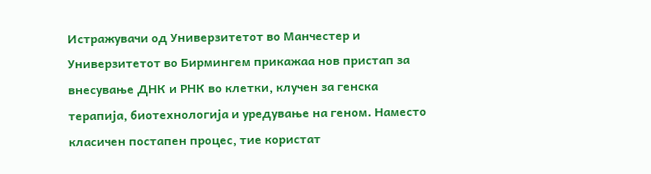Истражувачи од Универзитетот во Манчестер и Универзитетот во Бирмингем прикажаа нов пристап за внесување ДНК и РНК во клетки, клучен за генска терапија, биотехнологија и уредување на геном. Наместо класичен постапен процес, тие користат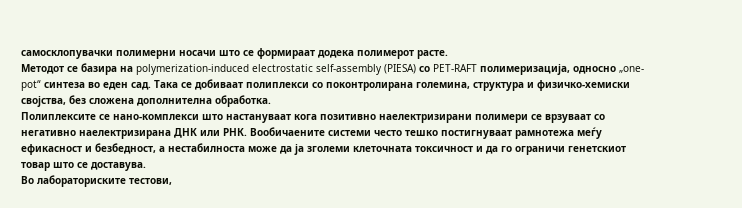самосклопувачки полимерни носачи што се формираат додека полимерот расте.
Методот се базира на polymerization-induced electrostatic self-assembly (PIESA) со PET-RAFT полимеризација, односно „one-pot“ синтеза во еден сад. Така се добиваат полиплекси со поконтролирана големина, структура и физичко-хемиски својства, без сложена дополнителна обработка.
Полиплексите се нано-комплекси што настануваат кога позитивно наелектризирани полимери се врзуваат со негативно наелектризирана ДНК или РНК. Вообичаените системи често тешко постигнуваат рамнотежа меѓу ефикасност и безбедност, а нестабилноста може да ја зголеми клеточната токсичност и да го ограничи генетскиот товар што се доставува.
Во лабораториските тестови,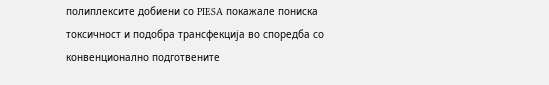полиплексите добиени со PIESA покажале пониска токсичност и подобра трансфекција во споредба со конвенционално подготвените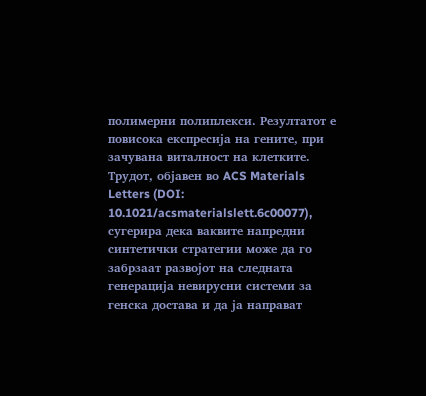полимерни полиплекси. Резултатот е повисока експресија на гените, при зачувана виталност на клетките.
Трудот, објавен во ACS Materials Letters (DOI: 10.1021/acsmaterialslett.6c00077), сугерира дека ваквите напредни синтетички стратегии може да го забрзаат развојот на следната генерација невирусни системи за генска достава и да ја направат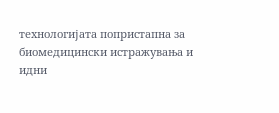технологијата попристапна за биомедицински истражувања и идни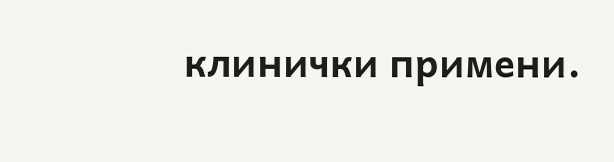клинички примени.